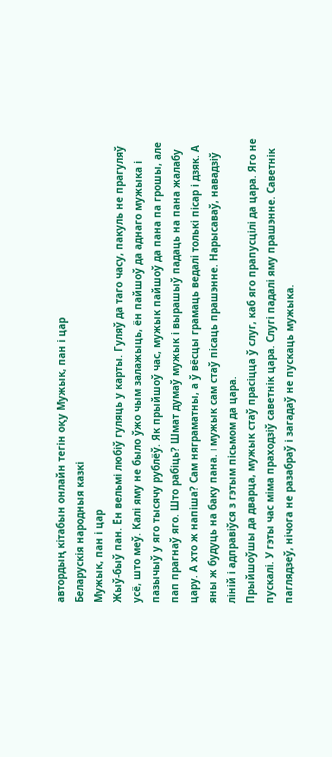автордың кітабын онлайн тегін оқу Мужык, пан і цар
Беларускія народныя казкі
Мужык, пан і цар
Жыў-быў пан. Ён вельмі любіў гуляць у карты. Гуляў да таго часу, пакуль не прагуляў усё, што меў. Калі яму не было ўжо чым залажыць, ён пайшоў да аднаго мужыка і пазычыў у яго тысячу рублёў. Як прыйшоў час, мужык пайшоў да пана па грошы, але пап прагнаў яго. Што рабіць? Шмат думаў мужык і вырашыў падаць на пана жалабу цару. А хто ж напіша? Сам няграматны, а ў вёсцы грамаць ведалі толькі пісар і дзяк. А яны ж будуць на баку пана. I мужык сам стаў пісаць прашэнне. Нарысаваў, навадзіў ліній і адправіўся з гэтым пісьмом да цара.
Прыйшоўшы да дварца, мужык стаў прасіцца ў слуг, каб яго прапусцілі да цара. Яго не пускалі. У гэты час міма праходзіў саветнік цара. Слугі падалі яму прашэнне. Саветнік паглядзеў, нічога не разабраў і загадаў не пускаць мужыка.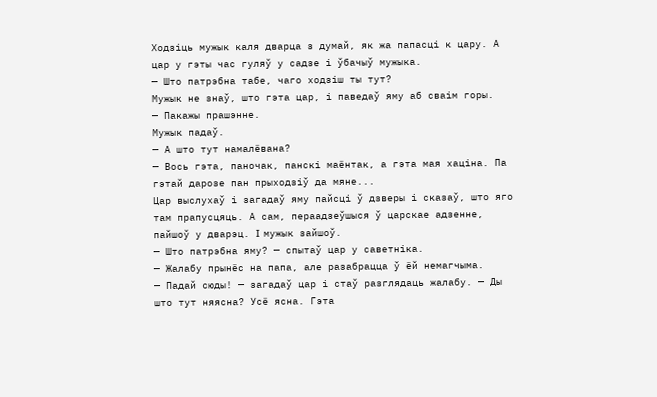Ходзіць мужык каля дварца з думай, як жа папасці к цару. А цар у гэты час гуляў у садзе і ўбачыў мужыка.
— Што патрэбна табе, чаго ходзіш ты тут?
Мужык не знаў, што гэта цар, і паведаў яму аб сваім горы.
— Пакажы прашэнне.
Мужык падаў.
— А што тут намалёвана?
— Вось гэта, паночак, панскі маёнтак, а гэта мая хаціна. Па гэтай дарозе пан прыходзіў да мяне...
Цар выслухаў і загадаў яму пайсці ў дзверы і сказаў, што яго там прапусцяць. А сам, пераадзеўшыся ў царскае адзенне, пайшоў у дварэц. I мужык зайшоў.
— Што патрэбна яму? — спытаў цар у саветніка.
— Жалабу прынёс на папа, але разабрацца ў ёй немагчыма.
— Падай сюды! — загадаў цар і стаў разглядаць жалабу. — Ды што тут няясна? Усё ясна. Гэта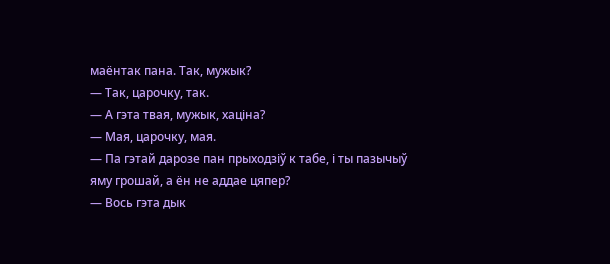маёнтак пана. Так, мужык?
— Так, царочку, так.
— А гэта твая, мужык, хаціна?
— Мая, царочку, мая.
— Па гэтай дарозе пан прыходзіў к табе, і ты пазычыў яму грошай, а ён не аддае цяпер?
— Вось гэта дык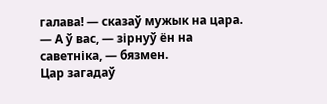галава! — сказаў мужык на цара. — А ў вас, — зірнуў ён на саветніка, — бязмен.
Цар загадаў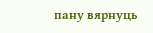пану вярнуць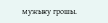мужыку грошы.